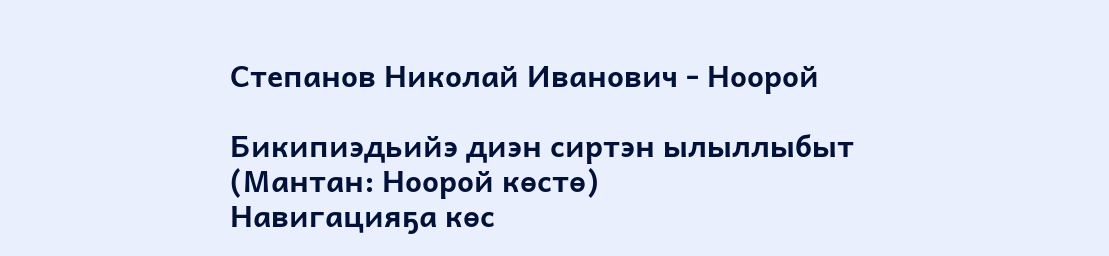Степанов Николай Иванович - Ноорой

Бикипиэдьийэ диэн сиртэн ылыллыбыт
(Мантан: Ноорой көстө)
Навигацияҕа көс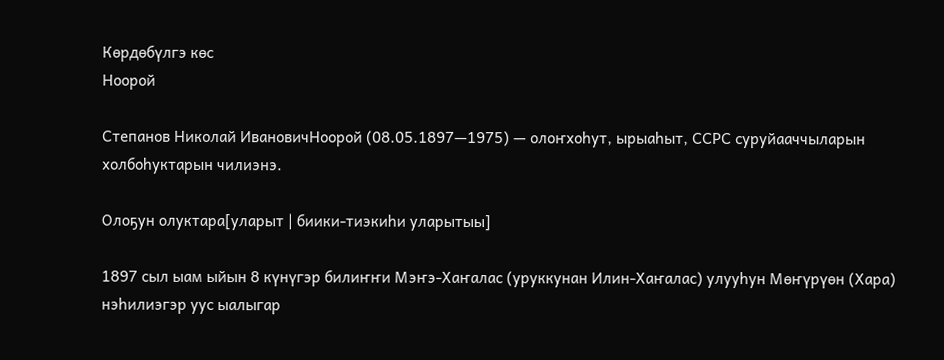Көрдөбүлгэ көс
Ноорой

Степанов Николай ИвановичНоорой (08.05.1897—1975) — олоҥхоһут, ырыаһыт, ССРС суруйааччыларын холбоһуктарын чилиэнэ.

Олоҕун олуктара[уларыт | биики-тиэкиһи уларытыы]

1897 сыл ыам ыйын 8 күнүгэр билиҥҥи Мэҥэ-Хаҥалас (уруккунан Илин-Хаҥалас) улууһун Мөҥүрүөн (Хара) нэһилиэгэр уус ыалыгар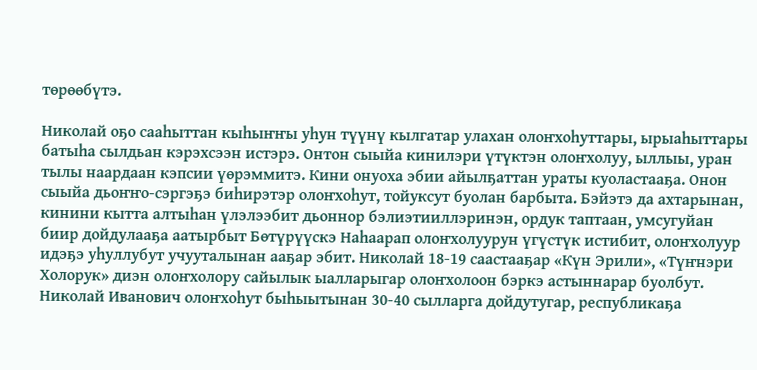төрөөбүтэ.

Николай оҕо сааһыттан кыһыҥҥы уһун түүнү кылгатар улахан олоҥхоһуттары, ырыаһыттары батыһа сылдьан кэрэхсээн истэрэ. Онтон сыыйа кинилэри үтүктэн олоҥхолуу, ыллыы, уран тылы наардаан кэпсии үөрэммитэ. Кини онуоха эбии айылҕаттан ураты куоластааҕа. Онон сыыйа дьоҥҥо-сэргэҕэ биһирэтэр олоҥхоһут, тойуксут буолан барбыта. Бэйэтэ да ахтарынан, кинини кытта алтыһан үлэлээбит дьоннор бэлиэтииллэринэн, ордук таптаан, умсугуйан биир дойдулааҕа аатырбыт Бөтүрүүскэ Наһаарап олоҥхолуурун үгүстүк истибит, олоҥхолуур идэҕэ уһуллубут учууталынан ааҕар эбит. Николай 18-19 саастааҕар «Күн Эрили», «Түҥнэри Холорук» диэн олоҥхолору сайылык ыалларыгар олоҥхолоон бэркэ астыннарар буолбут. Николай Иванович олоҥхоһут быһыытынан 30-40 сылларга дойдутугар, республикаҕа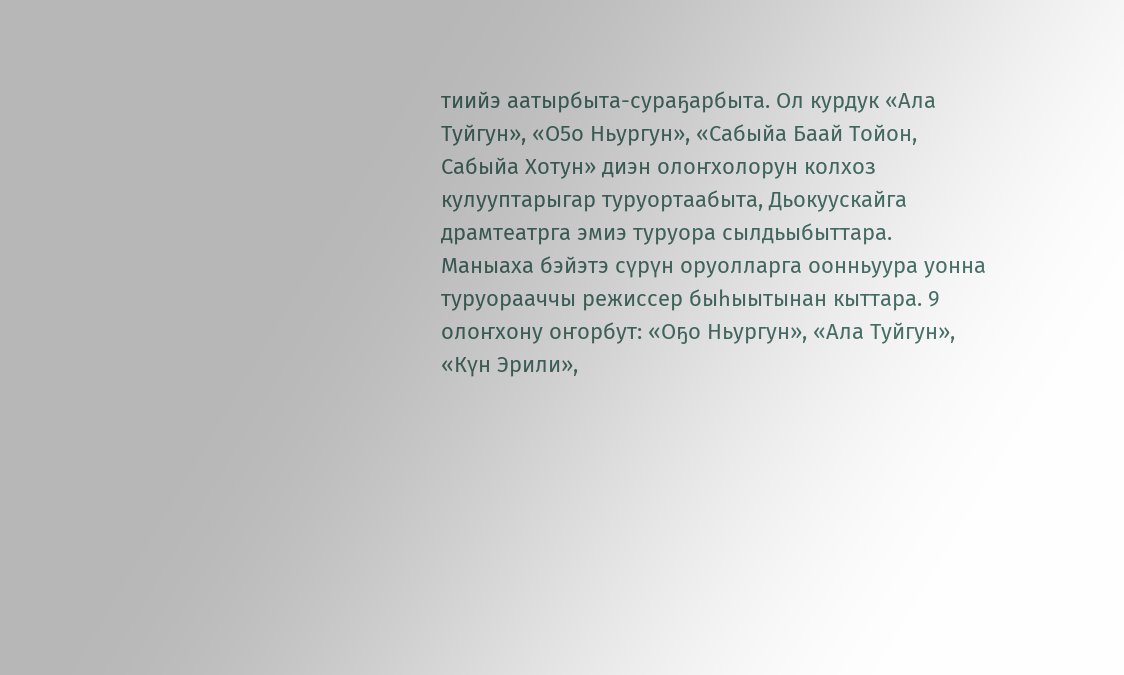тиийэ аатырбыта-сураҕарбыта. Ол курдук «Ала Туйгун», «О5о Ньургун», «Сабыйа Баай Тойон, Сабыйа Хотун» диэн олоҥхолорун колхоз кулууптарыгар туруортаабыта, Дьокуускайга драмтеатрга эмиэ туруора сылдьыбыттара. Маныаха бэйэтэ сүрүн оруолларга оонньуура уонна туруорааччы режиссер быһыытынан кыттара. 9 олоҥхону оҥорбут: «Оҕо Ньургун», «Ала Туйгун», «Күн Эрили»,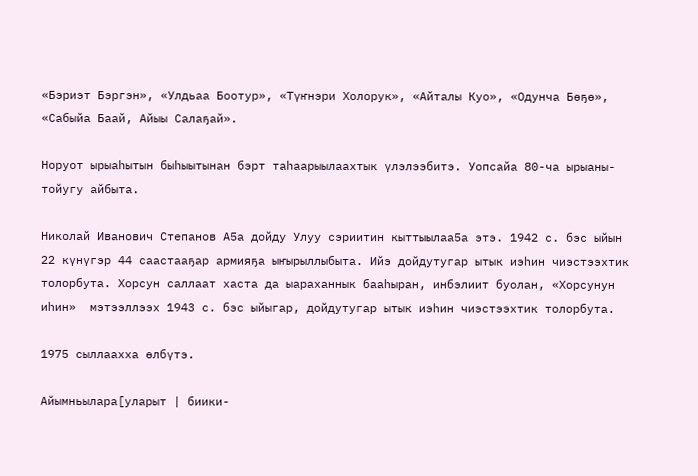«Бэриэт Бэргэн», «Улдьаа Боотур», «Түҥнэри Холорук», «Айталы Куо», «Одунча Бөҕө», «Сабыйа Баай, Айыы Салаҕай».

Норуот ырыаһытын быһыытынан бэрт таһаарыылаахтык үлэлээбитэ. Уопсайа 80-ча ырыаны-тойугу айбыта.

Николай Иванович Степанов А5а дойду Улуу сэриитин кыттыылаа5а этэ. 1942 с. бэс ыйын 22 күнүгэр 44 саастааҕар армияҕа ыҥырыллыбыта. Ийэ дойдутугар ытык иэһин чиэстээхтик толорбута. Хорсун саллаат хаста да ыараханнык бааһыран, инбэлиит буолан, «Хорсунун иһин»  мэтээллээх 1943 с. бэс ыйыгар, дойдутугар ытык иэһин чиэстээхтик толорбута.

1975 сыллаахха өлбүтэ.

Айымньылара[уларыт | биики-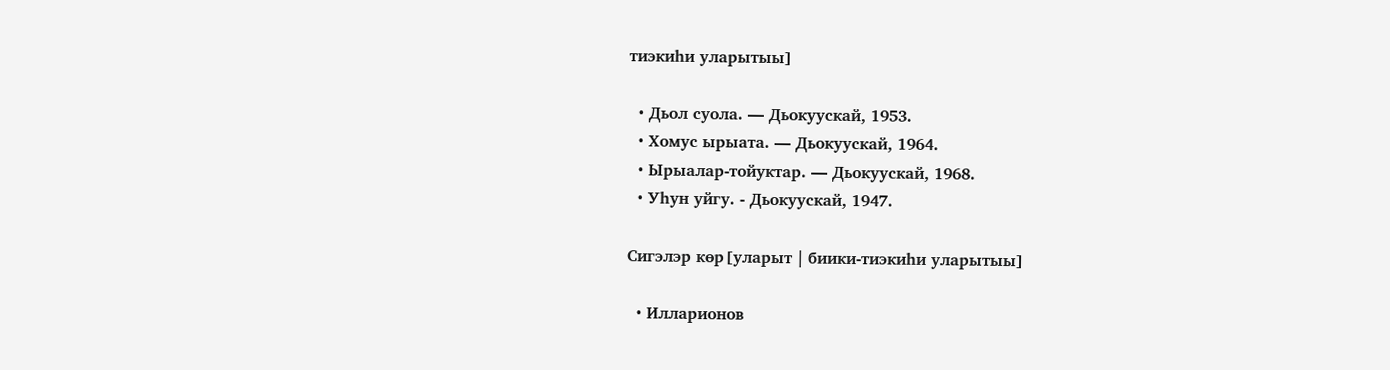тиэкиһи уларытыы]

  • Дьол суола. — Дьокуускай, 1953.
  • Хомус ырыата. — Дьокуускай, 1964.
  • Ырыалар-тойуктар. — Дьокуускай, 1968.
  • Уһун уйгу. - Дьокуускай, 1947.

Сигэлэр көр[уларыт | биики-тиэкиһи уларытыы]

  • Илларионов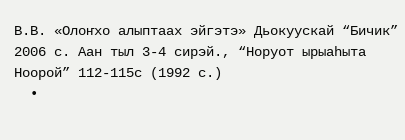В.В. «Олоҥхо алыптаах эйгэтэ» Дьокуускай “Бичик” 2006 с. Аан тыл 3-4 сирэй., “Норуот ырыаһыта Ноорой” 112-115с (1992 с.)
  •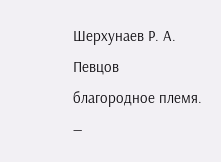Шерхунаев Р. А. Певцов благородное племя. —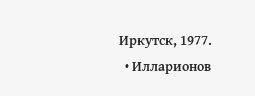Иркутск, 1977.
  • Илларионов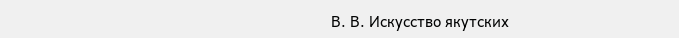В. В. Искусство якутских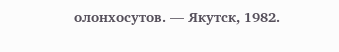олонхосутов. — Якутск, 1982.